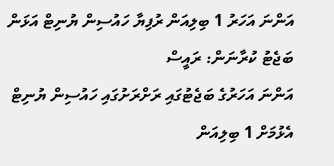އަންނަ އަހަރު 1 ބިލިއަން ރުފިޔާ ހައުސިން ޔުނިޓް އަޅަން ބަޖެޓު ކުރާނަން: ރައީސް
އަންނަ އަހަރުގެ ބަޖެޓުގައި ރަށްރަށުގައި ހައުސިން ޔުނިޓް އެޅުމަށް 1 ބިލިއަން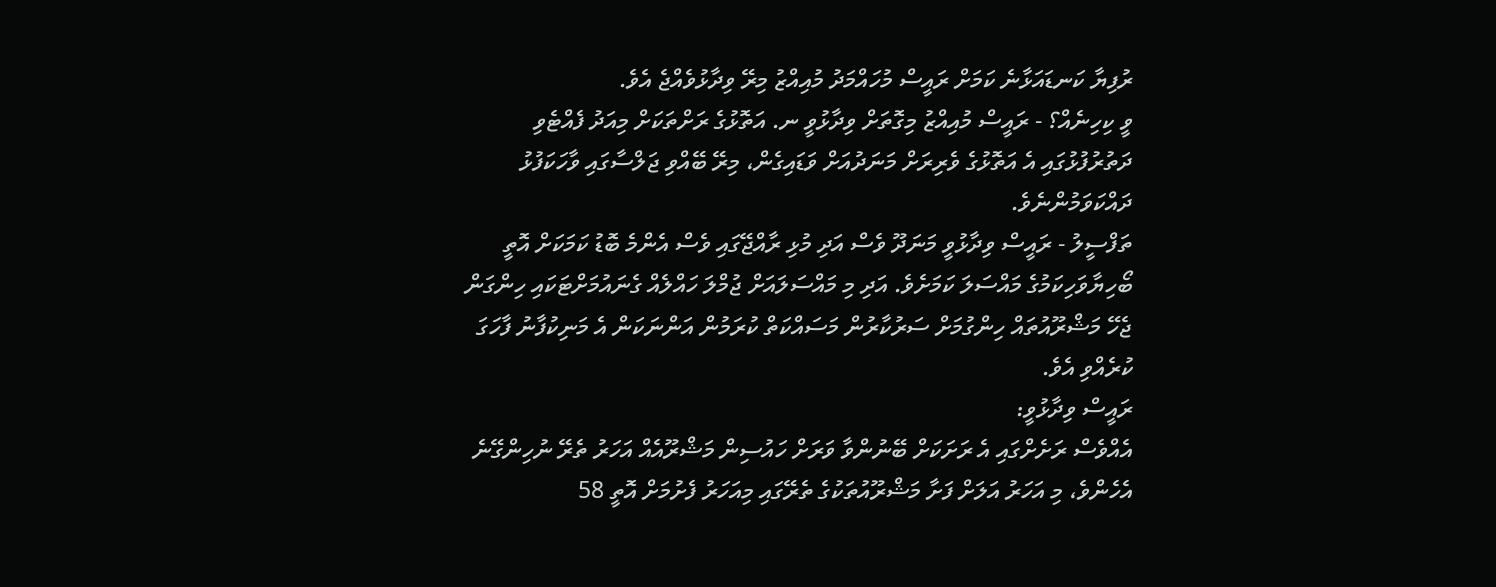ރުފިޔާ ކަނޑައަޅާނެ ކަމަށް ރައީސް މުހައްމަދު މުއިއްޒު މިރޭ ވިދާޅުވެއްޖެ އެވެ.
ވީ ކިހިނެއް؟ - ރައީސް މުއިއްޒު މިގޮތަށް ވިދާޅުވީ ނ. އަތޮޅުގެ ރަށްތަކަށް މިއަދު ފެއްޓެވި ދަތުރުފުޅުގައި އެ އަތޮޅުގެ ވެރިރަށް މަނަދުއަށް ވަޑައިގެން، މިރޭ ބޭއްވި ޖަލްސާގައި ވާހަކަފުޅު ދައްކަވަމުންނެވެ.
ތަފްސީލު - ރައީސް ވިދާޅުވީ މަނަދޫ ވެސް އަދި މުޅި ރާއްޖޭގައި ވެސް އެންމެ ބޮޑު ކަމަކަށް އޮތީ ބޯހިޔާވަހިކަމުގެ މައްސަލަ ކަމަށެވެ. އަދި މި މައްސަލައަށް ޖުމްލަ ހައްލެއް ގެނައުމަށްޓަކައި ހިންގަން ޖެހޭ މަޝްރޫއުތައް ހިންގުމަށް ސަރުކާރުން މަސައްކަތް ކުރަމުން އަންނަކަން އެ މަނިކުފާނު ފާހަގަ ކުރެއްވި އެވެ.
ރައީސް ވިދާޅުވީ:
އެއްވެސް ރަށެށްގައި އެ ރަށަކަށް ބޭނުންވާ ވަރަށް ހައުސިން މަޝްރޫއެއް އަހަރު ތެރޭ ނުހިންގޭނެ
އެހެންވެ، މި އަހަރު އަލަށް ފަށާ މަޝްރޫއުތަކުގެ ތެރޭގައި މިއަހަރު ފެށުމަށް އޮތީ 58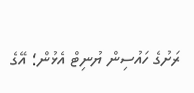ރަށުގެ ހައުސިން ޔުނިޓް އެޅުން؛ އޭގެ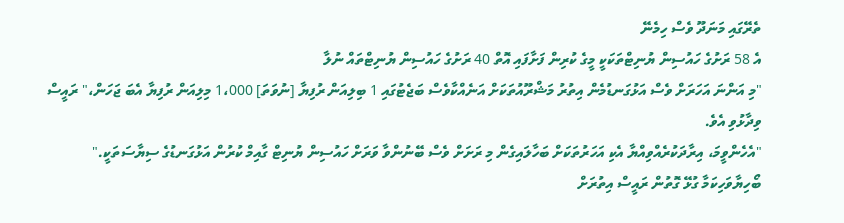ތެރޭގައި މަނަދޫ ވެސް ހިމެނޭ
އެ 58 ރަށުގެ ހައުސިން ޔުނިޓްތަކަކީ މީގެ ކުރިން ފަށާފައި އޮތް 40 ރަށުގެ ހައުސިން ޔުނިޓްތައް ނުލާ
"މި އަންނަ އަހަރަށް ވެސް އަޅުގަނޑުމެން އިތުރު މަޝްރޫއުތަކަށް އަނެއްކާވެސް ބަޖެޓުގައި 1 ބިލިއަން ރުފިޔާ [ނުވަތަ] 1،000 މިލިއަން ރުފިޔާ އެބަ ޖަހަން،" ރައީސް ވިދާޅުވި އެވެ.
"އެހެންވީމަ، އިރާދަކުރެއްވިއްޔާ އެކި އަހަރުތަކަށް ބަހާލައިގެން މި ރަށަށް ވެސް ބޭނުންވާ ވަރަށް ހައުސިން ޔުނިޓް ގާއިމް ކުރުން އަޅުގަނޑުގެ ސިޔާސަތަކީ."
ބޯހިޔާވަހިކަމާ ގުޅޭ ގޮތުން ރައީސް އިތުރަށް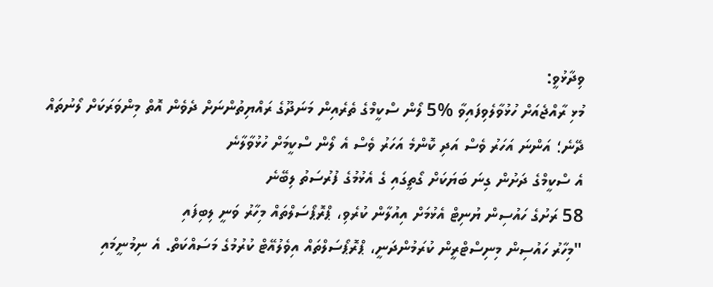ވިދާޅުވީ:
މުޅި ރާއްޖެއަށް ހުޅުވާލެވިފައިވާ %5 ލޯން ސްކީމްގެ ތެރެއިން މަނަދޫގެ ރައްޔިތުންނަށް ދެވެން އޮތް މިންވަރަކަށް ލޯނުތައް ދޭނެ؛ އަންނަ އަހަރު ވެސް އަދި ކޮންމެ އަހަރު ވެސް އެ ލޯން ސްކީމަށް ހުޅުވާލާނެ
އެ ސްކީމްގެ ދަށުން ގިނަ ބަޔަކަށް ގޯތީގައި ގެ އެޅުމުގެ ފުރުސަތު ލިބޭނެ
58 ރަށުގެ ހައުސިން ޔުނިޓް އެޅުމަށް އިއުލާން ކުރެވި، ޕްރޮޕޯސަލްތައް މިހާރު ވަނީ ލިބިފައި
"މިހާރު ހައުސިން މިނިސްޓްރީން ކުރަމުންދަނީ، ޕްރޮޕޯސަލްތައް އިވެލުއޭޓް ކުރުމުގެ މަސައްކަތް. އެ ނިމުނީމައި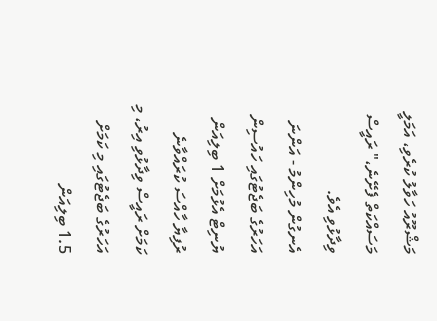މަޝްރޫއު ހަވާލު ކުރެވި، އަމަލީ މަސައްކަތް ފެށޭނެ،" ރައީސް ވިދާޅުވި އެވެ.
އެނގުން މުހިންމު - އަންނަ އަހަރުގެ ބަޖެޓުގައި ހައުސިން ޔުނިޓް އެޅުމަށް 1 ބިލިއަން ރުފިޔާ ހާއްސަ ކުރައްވާނެ ކަމަށް ރައީސް ވިދާޅުވި އިރު، މި އަހަރުގެ ބަޖެޓުގައި މި ކަމަށް 1.5 ބިލިއަން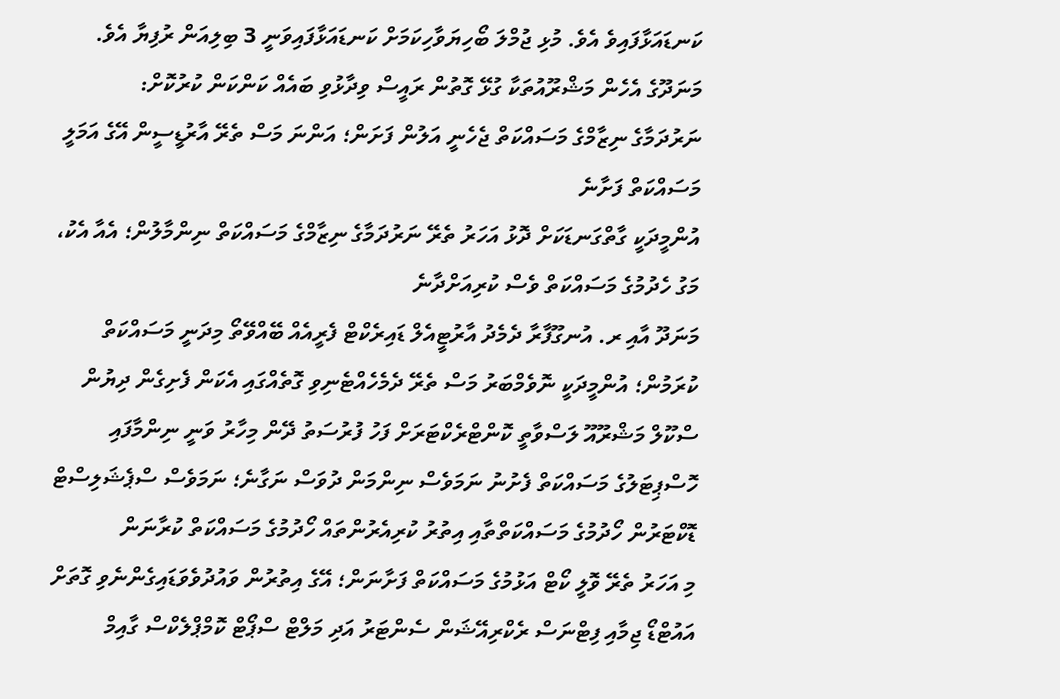ކަނޑައަޅާފައިވެ އެވެ. މުޅި ޖުމްލަ ބޯހިޔަވާހިކަމަށް ކަނޑައަޅާފައިވަނީ 3 ބިލިއަން ރުފިޔާ އެވެ.
މަނަދޫގެ އެހެން މަޝްރޫއުތަކާ ގުޅޭ ގޮތުން ރައީސް ވިދާޅުވި ބައެއް ކަންކަން ކުރުކޮށް:
ނަރުދަމާގެ ނިޒާމްގެ މަސައްކަތް ޖެހެނީ އަލުން ފަށަން؛ އަންނަ މަސް ތެރޭ އާރުޑީސީން އޭގެ އަމަލީ މަސައްކަތް ފަށާނެ
އުންމީދަކީ ގާތްގަނޑަކަށް ދޮޅު އަހަރު ތެރޭ ނަރުދަމާގެ ނިޒާމްގެ މަސައްކަތް ނިންމާލުން؛ އެއާ އެކު، މަގު ހެދުމުގެ މަސައްކަތް ވެސް ކުރިއަށްދާނެ
މަނަދޫ އާއި ރ. އުނގޫފާރާ ދެމެދު އާރުޓީއެލް ޑައިރެކްޓް ފެރީއެއް ބޭއްވޭތޯ މިދަނީ މަސައްކަތް ކުރަމުން؛ އުންމީދަކީ ނޮވެމްބަރު މަސް ތެރޭ ދެމެހެއްޓެނިވި ގޮތެއްގައި އެކަން ފެށިގެން ދިޔުން
ސްކޫލް މަޝްރޫއޫ ލަސްވާތީ ކޮންޓްރެކްޓަރަށް ފަހު ފުރުސަތު ދޭން މިހާރު ވަނީ ނިންމާފައި
ހޮސްޕިޓަލުގެ މަސައްކަތް ފެށުނު ނަމަވެސް ނިންމަން ދުވަސް ނަގާނެ؛ ނަމަވެސް ސްޕެޝަލިސްޓް ޑޮކްޓަރުން ހޯދުމުގެ މަސައްކަތްތާއި އިތުރު ކުރިއެރުންތައް ހޯދުމުގެ މަސައްކަތް ކުރާނަން
މި އަހަރު ތެރޭ ވޮލީ ކޯޓް އަޅުމުގެ މަސައްކަތް ފަށާނަން؛ އޭގެ އިތުރުން ވައުދުވެވަޑައިގެންނެވި ގޮތަށް އައުޓްޑޯ ޖިމާއި ފިޓްނަސް ރެކްރިއޭޝަން ސެންޓަރު އަދި މަލްޓް ސްޕޯޓް ކޮމްޕްލެކްސް ގާއިމް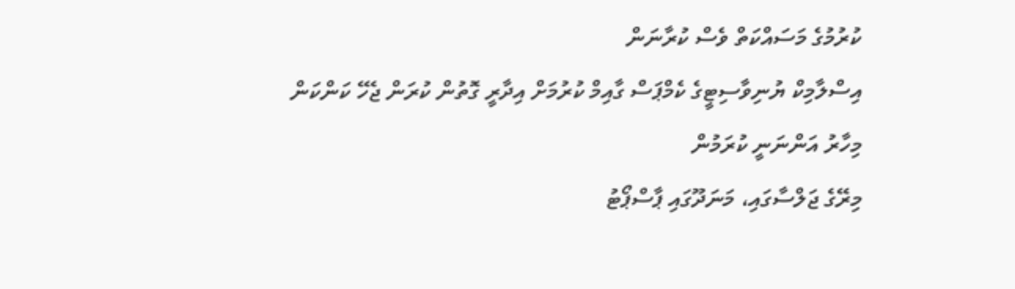ކުރުމުގެ މަސައްކަތް ވެސް ކުރާނަން
އިސްލާމިކް ޔުނިވާސިޓީގެ ކެމްޕަސް ގާއިމް ކުރުމަށް އިދާރީ ގޮތުން ކުރަން ޖެހޭ ކަންކަން މިހާރު އަންނަނީ ކުރަމުން
މިރޭގެ ޖަލްސާގައި، މަނަދޫގައި ޕާސްޕޯޓު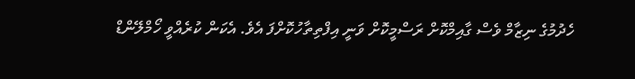ހެދުމުގެ ނިޒާމް ވެސް ގާއިމްކޮށް ރަސްމީކޮށް ވަނީ އިފްތިތާހުކޮށްފަ އެވެ. އެކަން ކުރެއްވީ ހޯމްލޭންޑް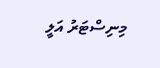މިނިސްޓަރު އަލީ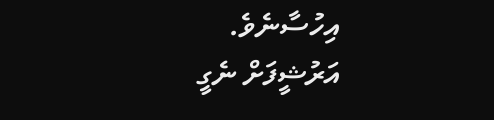އިހުސާނެވެ.
އަރުޝީފަށް ނެގީ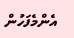އެންމެފަހުން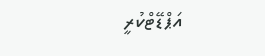އަޕްޑޭޓްކުރީ